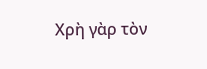Χρὴ γὰρ τὸν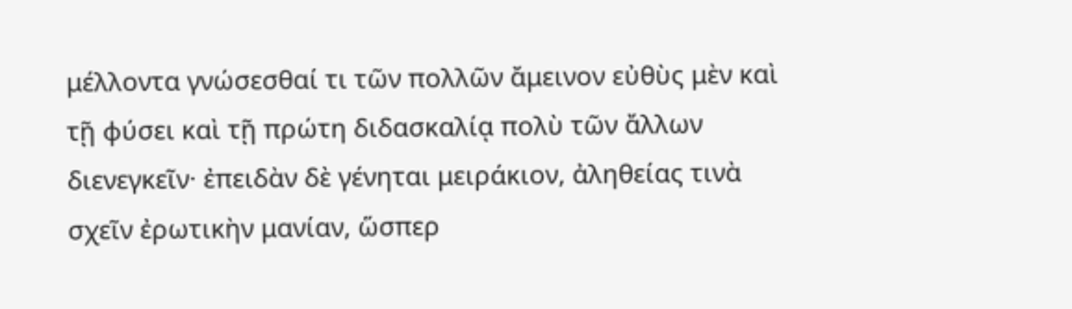μέλλοντα γνώσεσθαί τι τῶν πολλῶν ἄμεινον εὐθὺς μὲν καὶ τῇ φύσει καὶ τῇ πρώτη διδασκαλίᾳ πολὺ τῶν ἄλλων διενεγκεῖν· ἐπειδὰν δὲ γένηται μειράκιον, ἀληθείας τινὰ σχεῖν ἐρωτικὴν μανίαν, ὥσπερ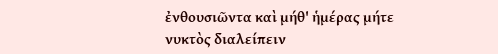ἐνθουσιῶντα καὶ μήθ' ἡμέρας μήτε νυκτὸς διαλείπειν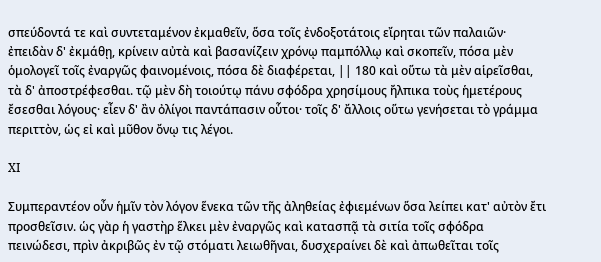σπεύδοντά τε καὶ συντεταμένον ἐκμαθεῖν, ὅσα τοῖς ἐνδοξοτάτοις εἴρηται τῶν παλαιῶν· ἐπειδὰν δ' ἐκμάθῃ, κρίνειν αὐτὰ καὶ βασανίζειν χρόνῳ παμπόλλῳ καὶ σκοπεῖν, πόσα μὲν ὁμολογεῖ τοῖς ἐναργῶς φαινομένοις, πόσα δὲ διαφέρεται, || 180 καὶ οὕτω τὰ μὲν αἱρεῖσθαι, τὰ δ' ἀποστρέφεσθαι. τῷ μὲν δὴ τοιούτῳ πάνυ σφόδρα χρησίμους ἤλπικα τοὺς ἡμετέρους ἔσεσθαι λόγους· εἶεν δ' ἂν ὀλίγοι παντάπασιν οὗτοι· τοῖς δ' ἄλλοις οὕτω γενήσεται τὸ γράμμα περιττὸν, ὡς εἰ καὶ μῦθον ὄνῳ τις λέγοι.

XI

Συμπεραντέον οὖν ἡμῖν τὸν λόγον ἕνεκα τῶν τῆς ἀληθείας ἐφιεμένων ὅσα λείπει κατ' αὐτὸν ἔτι προσθεῖσιν. ὡς γὰρ ἡ γαστὴρ ἕλκει μὲν ἐναργῶς καὶ κατασπᾷ τὰ σιτία τοῖς σφόδρα πεινώδεσι, πρὶν ἀκριβῶς ἐν τῷ στόματι λειωθῆναι, δυσχεραίνει δὲ καὶ ἀπωθεῖται τοῖς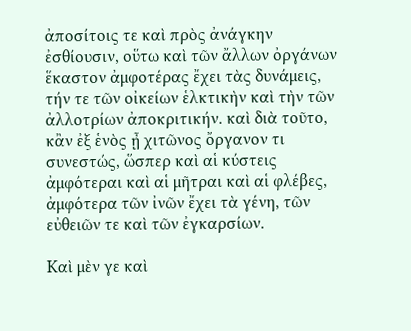ἀποσίτοις τε καὶ πρὸς ἀνάγκην ἐσθίουσιν, οὕτω καὶ τῶν ἄλλων ὀργάνων ἕκαστον ἀμφοτέρας ἔχει τὰς δυνάμεις, τήν τε τῶν οἰκείων ἑλκτικὴν καὶ τὴν τῶν ἀλλοτρίων ἀποκριτικήν. καὶ διὰ τοῦτο, κἂν ἐξ ἑνὸς ᾖ χιτῶνος ὄργανον τι συνεστώς, ὥσπερ καὶ αἱ κύστεις ἀμφότεραι καὶ αἱ μῆτραι καὶ αἱ φλέβες, ἀμφότερα τῶν ἰνῶν ἔχει τὰ γένη, τῶν εὐθειῶν τε καὶ τῶν ἐγκαρσίων.

Καὶ μὲν γε καὶ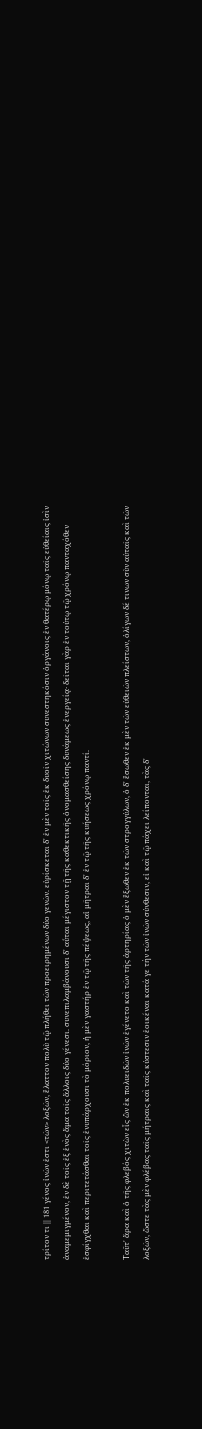τρίτον τι || 181 γένος ἰνῶν ἐστι <τῶν> λοξῶν, ἔλαττον πολὺ τῷ πλήθει τῶν προειρημένων δύο γενῶν. εὑρίσκεται δ' ἐν μὲν τοῖς ἐκ δυοῖν χιτώνων συνεστηκόσιν ὀργάνοις ἐν θατέρῳ μόνῳ ταῖς εὐθείαις ἰσὶν ἀναμεμιγμένον, ἐν δὲ τοῖς ἐξ ἑνὸς ἅμα τοῖς ἄλλοις δύο γένεσι. συνεπιλαμβάνουσι δ' αὗται μέγιστον τῇ τῆς καθεκτικῆς ὀνομασθείσης δυνάμεως ἐνεργείᾳ· δεῖται γὰρ ἐν τούτῳ τῷ χρόνῳ πανταχόθεν ἐσφίγχθαι καὶ περιτετάσθαι τοῖς ἐνυπάρχουσι τὸ μόριον, ἡ μὲν γαστήρ ἐν τῷ τῆς πέψεως, αἱ μῆτραι δ' ἐν τῷ τῆς κυήσεως χρόνῳ παντί.

Ταῦτ' ἄρα καὶ ὁ τῆς φλεβός χιτὼν εἷς ὢν ἐκ πολυειδῶν ἰνῶν ἐγένετο καὶ τῶν τῆς ἀρτηρίας ὁ μὲν ἔξωθεν ἐκ τῶν στρογγύλων, ὁ δ' ἔσωθεν ἐκ μὲν τῶν εὐθειῶν πλείστων, ὀλίγων δέ τινων σὺν αὐταῖς καὶ τῶν λοξῶν, ὥστε τὰς μὲν φλέβας ταῖς μήτραις καὶ ταῖς κύστεσιν ἐοικέναι κατά γε τὴν τῶν ἰνῶν σύνθεσιν, εἰ καὶ τῷ πάχει λείπονται, τὰς δ'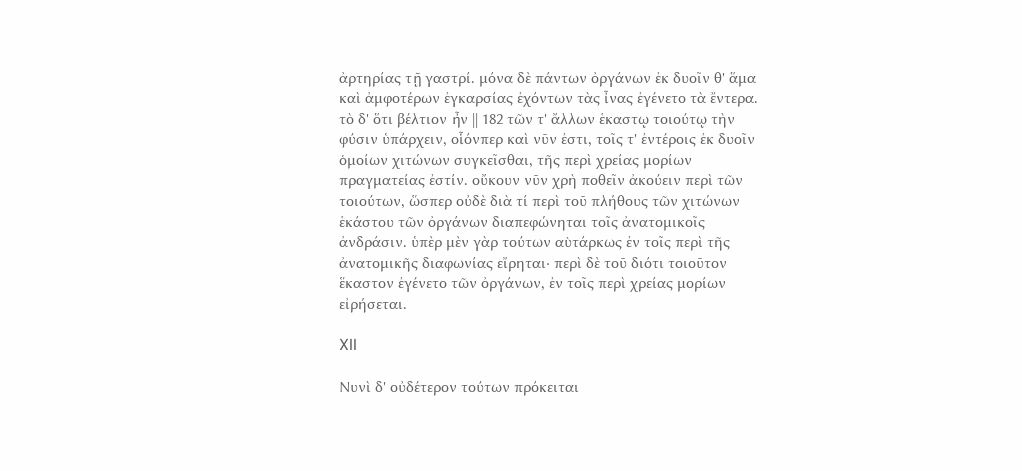ἀρτηρίας τῇ γαστρί. μόνα δὲ πάντων ὀργάνων ἐκ δυοῖν θ' ἅμα καὶ ἀμφοτέρων ἐγκαρσίας ἐχόντων τὰς ἶνας ἐγένετο τὰ ἔντερα. τὸ δ' ὅτι βέλτιον ἦν || 182 τῶν τ' ἄλλων ἑκαστῳ τοιούτῳ τὴν φύσιν ὑπάρχειν, οἷόνπερ καὶ νῦν ἐστι, τοῖς τ' ἐντέροις ἐκ δυοῖν ὁμοίων χιτώνων συγκεῖσθαι, τῆς περὶ χρείας μορίων πραγματείας ἐστίν. οὔκουν νῦν χρὴ ποθεῖν ἀκούειν περὶ τῶν τοιούτων, ὥσπερ οὐδὲ διὰ τί περὶ τοῦ πλήθους τῶν χιτώνων ἑκάστου τῶν ὀργάνων διαπεφώνηται τοῖς ἀνατομικοῖς ἀνδράσιν. ὑπὲρ μὲν γὰρ τούτων αὺτάρκως ἐν τοῖς περὶ τῆς ἀνατομικῆς διαφωνίας εἴρηται· περὶ δὲ τοῦ διότι τοιοῦτον ἕκαστον ἐγένετο τῶν ὀργάνων, ἐν τοῖς περὶ χρείας μορίων εἰρήσεται.

XII

Νυνὶ δ' οὐδέτερον τούτων πρόκειται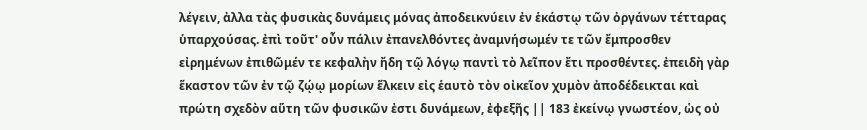λέγειν, ἀλλα τὰς φυσικὰς δυνάμεις μόνας ἀποδεικνύειν ἐν ἑκάστῳ τῶν ὀργάνων τέτταρας ὑπαρχούσας. ἐπὶ τοῦτ' οὖν πάλιν ἐπανελθόντες ἀναμνήσωμέν τε τῶν ἔμπροσθεν εἰρημένων ἐπιθῶμέν τε κεφαλὴν ἤδη τῷ λόγῳ παντὶ τὸ λεῖπον ἔτι προσθέντες. ἐπειδὴ γὰρ ἕκαστον τῶν ἐν τῷ ζῴῳ μορίων ἕλκειν εἰς ἑαυτὸ τὸν οἰκεῖον χυμὸν ἀποδέδεικται καὶ πρώτη σχεδὸν αὕτη τῶν φυσικῶν ἐστι δυνάμεων, ἐφεξῆς || 183 ἐκείνῳ γνωστέον, ὡς οὐ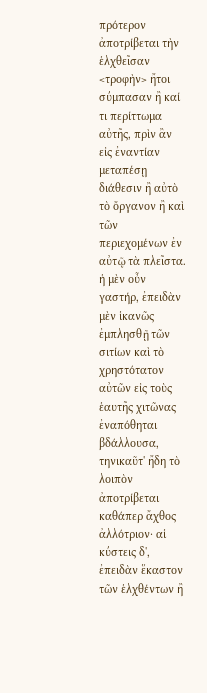πρότερον ἀποτρίβεται τὴν ἑλχθεῖσαν <τροφὴν> ἤτοι σύμπασαν ἢ καί τι περίττωμα αὐτῆς, πρὶν ἂν εἰς ἐναντίαν μεταπέσῃ διάθεσιν ἢ αὐτὸ τὸ ὄργανον ἢ καὶ τῶν περιεχομένων ἐν αὐτῷ τὰ πλεῖστα. ἡ μὲν οὖν γαστήρ, ἐπειδὰν μὲν ἱκανῶς ἐμπλησθῇ τῶν σιτίων καὶ τὸ χρηστότατον αὐτῶν εἰς τοὺς ἑαυτῆς χιτῶνας ἐναπόθηται βδάλλουσα, τηνικαῦτ' ἤδη τὸ λοιπὸν ἀποτρίβεται καθάπερ ἄχθος ἀλλότριον· αἱ κύστεις δ', ἐπειδὰν ἕκαστον τῶν ἑλχθέντων ἢ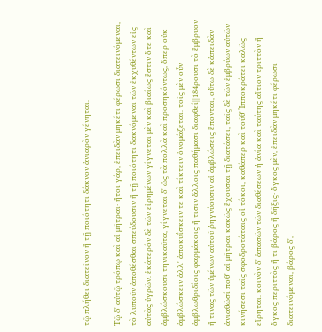τῷ πλήθει διατεῖνον ἢ τῇ ποιότητι δάκνον ἀνιαρὸν γένηται.

Τῷ δ' αὐτῷ τρόπῳ καὶ αἱ μῆτραι· ἤτοι γάρ, ἐπειδὰν μηκέτι φέρωσι διατεινόμεναι, τὸ λυποῦν ἀποθέσθαι σπεύδουσιν ἢ τῇ ποιότητι δακνόμεναι τῶν ἐκχυθέντων εἰς αὐτὰς ὑγρῶν. ἑκάτερόν δὲ τῶν εἰρημένων γίγνεται μὲν καὶ βιαίως ἔστιν ὅτε καὶ ἀμβλώσκουσι τηνικαῦτα, γίγνεται δ' ὡς τὰ πολλὰ καὶ προσηκόντως, ὅπερ οὐκ ἀμβλώσκειν ἀλλ' ἀποκυΐσκειν τε καὶ τίκτειν ὀνομάζεται. τοῖς μὲν οὖν ἀμβλωθριδίοις φαρμάκοις ἤ τισιν ἄλλοις παθήμασι διαφθεί||184ρουσι τὸ ἔμβρυον ἤ τινας τῶν ὑμένων αὐτοῦ ῥηγνύουσιν αἱ ἀμβλώσεις ἕπονται, οὕτω δὲ κἀπειδὰν ἀνιαθῶσί ποθ' αἱ μῆτραι κακῶς ἔχουσαι τῇ διατάσει, ταῖς δὲ τῶν ἐμβρύων αὐτῶν κινήσεσι ταῖς σφοδροτάταις οἱ τόκοι, καθάπερ καὶ τοῦθ' Ἱπποκράτει καλῶς εἴρηται. κοινὸν δ' ἁπασῶν τῶν διαθέσεων ἡ ἀνία καὶ ταύτης αἴτιον τριττὸν ἢ ὄγκος περιττὸς ἤ τι βάρος ἢ δῆξις· ὄγκος μὲν, ἐπειδὰν μηκέτι φέρωσι διατεινόμεναι, βάρος δ',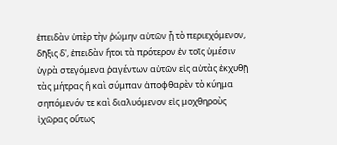ἐπειδὰν ὑπὲρ τὴν ῥώμην αὐτῶν ᾖ τὸ περιεχόμενον, δῆξις δ', ἐπειδὰν ἤτοι τὰ πρότερον ἐν τοῖς ὑμέσιν ὑγρὰ στεγόμενα ῥαγέντων αὐτῶν εἰς αὐτὰς ἐκχυθῇ τὰς μήτρας ἢ καὶ σύμπαν ἀποφθαρὲν τὸ κύημα σηπόμενόν τε καὶ διαλυόμενον εἰς μοχθηροὺς ἰχῶρας οὕτως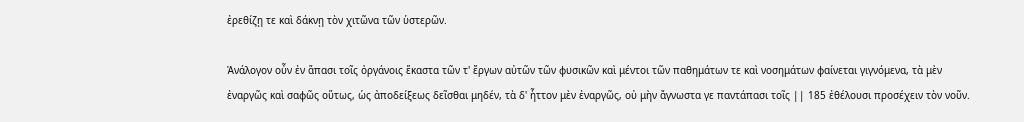ἐρεθίζῃ τε καὶ δάκνῃ τὸν χιτῶνα τῶν ὑστερῶν.

Ἀνάλογον οὖν ἐν ἅπασι τοῖς ὀργάνοις ἕκαστα τῶν τ' ἔργων αὐτῶν τῶν φυσικῶν καὶ μέντοι τῶν παθημάτων τε καὶ νοσημάτων φαίνεται γιγνόμενα, τὰ μὲν ἐναργῶς καὶ σαφῶς οὕτως, ὡς ἀποδείξεως δεῖσθαι μηδέν, τὰ δ' ἧττον μὲν ἐναργῶς, οὐ μὴν ἄγνωστα γε παντάπασι τοῖς || 185 ἐθέλουσι προσέχειν τὸν νοῦν.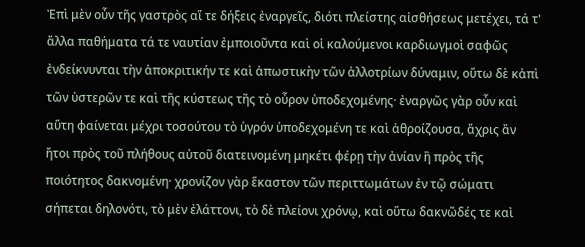Ἐπὶ μὲν οὖν τῆς γαστρὸς αἵ τε δήξεις ἐναργεῖς, διότι πλείστης αἰσθήσεως μετέχει, τά τ' ἄλλα παθήματα τά τε ναυτίαν ἐμποιοῦντα καὶ οἱ καλούμενοι καρδιωγμοὶ σαφῶς ἐνδείκνυνται τὴν ἀποκριτικήν τε καὶ ἀπωστικὴν τῶν ἀλλοτρίων δύναμιν, οὕτω δὲ κἀπὶ τῶν ὑστερῶν τε καὶ τῆς κύστεως τῆς τὸ οὖρον ὑποδεχομένης· ἐναργῶς γὰρ οὖν καὶ αὕτη φαίνεται μέχρι τοσούτου τὸ ὑγρόν ὑποδεχομένη τε καὶ ἀθροίζουσα, ἄχρις ἂν ἤτοι πρὸς τοῦ πλήθους αὐτοῦ διατεινομένη μηκέτι φέρῃ τὴν ἀνίαν ἢ πρὸς τῆς ποιότητος δακνομένη· χρονίζον γὰρ ἕκαστον τῶν περιττωμάτων ἐν τῷ σώματι σήπεται δηλονότι, τὸ μὲν ἐλάττονι, τὸ δὲ πλείονι χρόνῳ, καὶ οὕτω δακνῶδές τε καὶ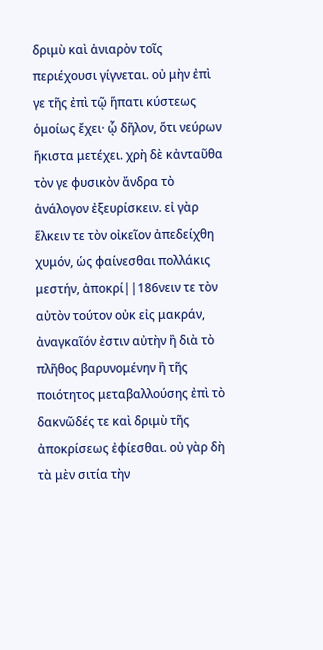δριμὺ καὶ ἀνιαρὸν τοῖς περιέχουσι γίγνεται. οὐ μὴν ἐπὶ γε τῆς ἐπὶ τῷ ἥπατι κύστεως ὁμοίως ἔχει· ᾧ δῆλον, ὅτι νεύρων ἥκιστα μετέχει. χρὴ δὲ κἀνταῦθα τὸν γε φυσικὸν ἄνδρα τὸ ἀνάλογον ἐξευρίσκειν. εἰ γὰρ ἕλκειν τε τὸν οἰκεῖον ἀπεδείχθη χυμόν, ὡς φαίνεσθαι πολλάκις μεστήν, ἀποκρί||186νειν τε τὸν αὐτὸν τούτον οὐκ εἰς μακράν, ἀναγκαῖόν ἐστιν αὐτὴν ἢ διὰ τὸ πλῆθος βαρυνομένην ἢ τῆς ποιότητος μεταβαλλούσης ἐπὶ τὸ δακνῶδές τε καὶ δριμὺ τῆς ἀποκρίσεως ἐφίεσθαι. οὐ γὰρ δὴ τὰ μὲν σιτία τὴν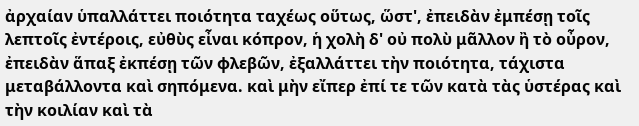ἀρχαίαν ὑπαλλάττει ποιότητα ταχέως οὕτως, ὥστ', ἐπειδὰν ἐμπέσῃ τοῖς λεπτοῖς ἐντέροις, εὐθὺς εἶναι κόπρον, ἡ χολὴ δ' οὐ πολὺ μᾶλλον ἢ τὸ οὖρον, ἐπειδὰν ἅπαξ ἐκπέσῃ τῶν φλεβῶν, ἐξαλλάττει τὴν ποιότητα, τάχιστα μεταβάλλοντα καὶ σηπόμενα. καὶ μὴν εἴπερ ἐπί τε τῶν κατὰ τὰς ὑστέρας καὶ τὴν κοιλίαν καὶ τὰ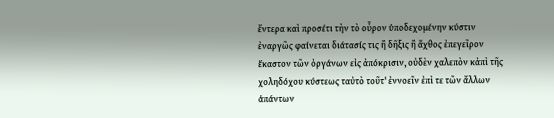ἔντερα καὶ προσέτι τὴν τὸ οὖρον ὑποδεχομένην κύστιν ἐναργῶς φαίνεται διάτασίς τις ἢ δῆξις ἢ ἄχθος ἐπεγεῖρον ἕκαστον τῶν ὀργάνων εἰς ἀπόκρισιν, οὐδὲν χαλεπὸν κἀπὶ τῆς χοληδόχου κύστεως ταὐτὸ τοῦτ' ἐννοεῖν ἐπὶ τε τῶν ἄλλων ἁπάντων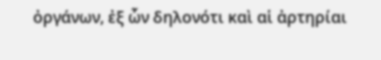ὀργάνων, ἐξ ὧν δηλονότι καὶ αἱ ἀρτηρίαι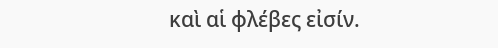καὶ αἱ φλέβες εἰσίν.